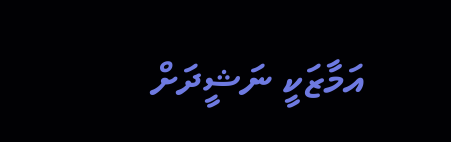އަމާޒަކީ ނަޝީދަށް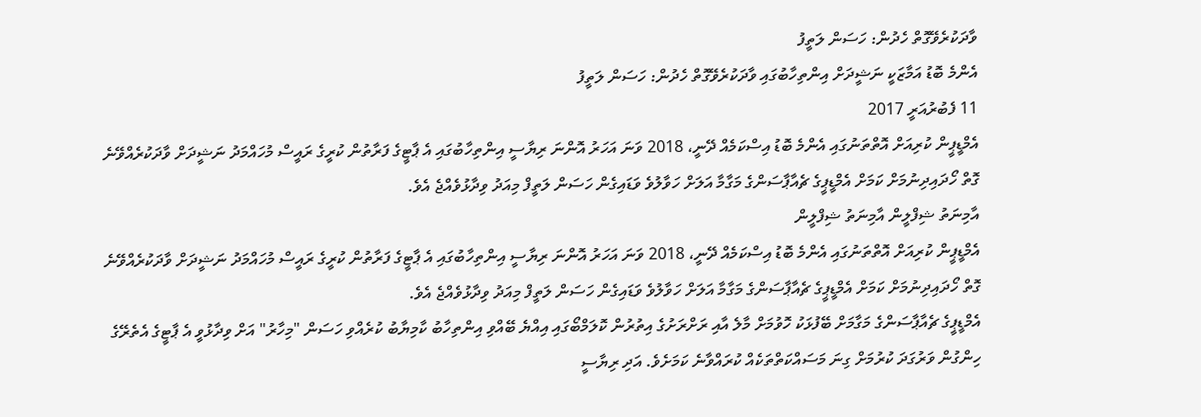ވާދަކުރެވޭގޮތް ހެދުން: ހަސަން ލަތީފު
އެންމެ ބޮޑު އަމާޒަކީ ނަޝީދަށް އިންތިހާބުގައި ވާދަކުރެވޭގޮތް ހެދުން: ހަސަން ލަތީފު
11 ފެބުރުއަރީ 2017
އެމްޑީޕީން ކުރިއަށް އޮތްތަނުގައި އެންމެ ބޮޑު އިސްކަމެއް ދޭނީ، 2018 ވަނަ އަހަރު އޮންނަ ރިޔާސީ އިންތިހާބުގައި އެ ޕާޓީގެ ފަރާތުން ކުރީގެ ރައީސް މުހައްމަދު ނަޝީދަށް ވާދަކުރެއްވޭނެ ގޮތް ހޯދައިދިނުމަށް ކަމަށް އެމްޑީޕީގެ ޗެއާޕާސަންގެ މަގާމާ އަލަށް ހަވާލުވެ ވަޑައިގެން ހަސަން ލަތީފް މިއަދު ވިދާޅުވެއްޖެ އެވެ.
އާމިނަތު ޝިފްލީން އާމިނަތު ޝިފްލީން
އެމްޑީޕީން ކުރިއަށް އޮތްތަނުގައި އެންމެ ބޮޑު އިސްކަމެއް ދޭނީ، 2018 ވަނަ އަހަރު އޮންނަ ރިޔާސީ އިންތިހާބުގައި އެ ޕާޓީގެ ފަރާތުން ކުރީގެ ރައީސް މުހައްމަދު ނަޝީދަށް ވާދަކުރެއްވޭނެ ގޮތް ހޯދައިދިނުމަށް ކަމަށް އެމްޑީޕީގެ ޗެއާޕާސަންގެ މަގާމާ އަލަށް ހަވާލުވެ ވަޑައިގެން ހަސަން ލަތީފް މިއަދު ވިދާޅުވެއްޖެ އެވެ.
އެމްޑީޕީގެ ޗެއާޕާސަންގެ މަގާމަށް ބޭފުޅަކު ހޮވުމަށް މާލެ އާއި ރަށްރަށުގެ އިތުރުން ކޮލަމްބޯގައި އިއްޔެ ބޭއްވި އިންތިހާބު ކާމިޔާބު ކުރެއްވި ހަސަން "މިހާރު" އަށް ވިދާޅުވީ އެ ޕާޓީގެ އެތެރޭގެ ހިންގުން ވަރުގަދަ ކުރުމަށް ގިނަ މަސައްކަތްތަކެއް ކުރައްވާނެ ކަމަށެވެ. އަދި ރިޔާސީ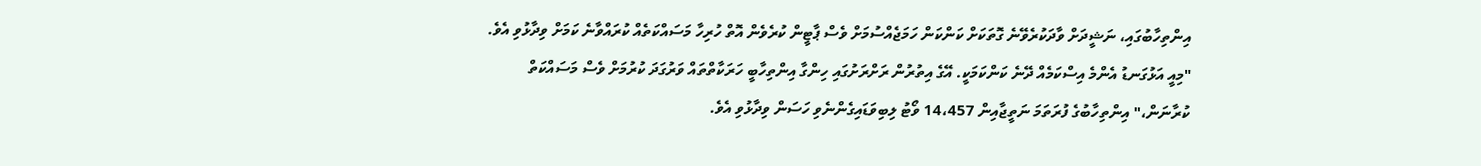އިންތިހާބުގައި، ނަޝީދަށް ވާދަކުރެވޭނެ ގޮތަކަށް ކަންކަން ހަމަޖެއްސުމަށް ވެސް ޕާޓީން ކުރެވެން އޮތް ހުރިހާ މަސައްކަތެއް ކުރައްވާނެ ކަމަށް ވިދާޅުވި އެވެ.
"މިއީ އަޅުގަނޑު އެންމެ އިސްކަމެއް ދޭނެ ކަންކަމަކީ. އޭގެ އިތުރުން ރަށްރަށުގައި ހިންގާ އިންތިހާބީ ހަރަކާތްތައް ވަރުގަދަ ކުރުމަށް ވެސް މަސައްކަތް ކުރާނަން،" އިންތިހާބުގެ ފުރަތަމަ ނަތީޖާއިން 14،457 ވޯޓު ލިބިވަޑައިގެންނެވި ހަސަން ވިދާޅުވި އެވެ.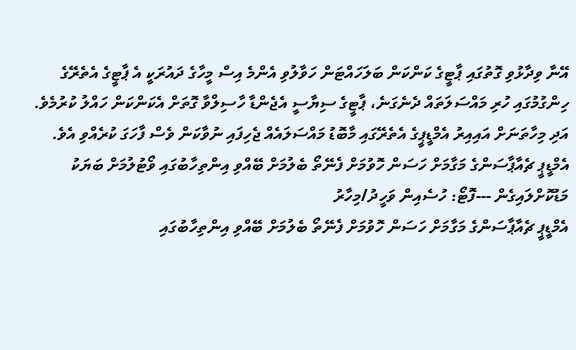އޭނާ ވިދާޅުވި ގޮތުގައި ޕާޓީގެ ކަންކަން ބަލަހައްޓަން ހަވާލުވި އެންމެ އިސް މީހާގެ ދައުރަކީ އެ ޕާޓީގެ އެތެރޭގެ ހިންގުމުގައި ހުރި މައްސަލަތައް ދެނެގަނެ، ޕާޓީގެ ސިޔާސީ އެޖެންޑާ ހާސިލްވާ ގޮތަށް އެކަންކަން ހައްލު ކުރުމެވެ. އަދި މިހާތަނަށް އައިއިރު އެމްޑީޕީގެ އެތެރޭގައި މާބޮޑު މައްސަލައެއް ޖެހިފައި ނުވާކަން ވެސް ފާހަގަ ކުރެއްވި އެވެ.
އެމްޑީޕީ ޗެއާޕާސަންގެ މަގާމަށް ހަސަން ހޮވުމަށް ފެނޭތޯ ބެލުމަށް ބޭއްވި އިންތިހާބުގައި ވޯޓުލުމަށް ބަޔަކު މަޑުކޮށްލައިގެން ---ފޮޓޯ: ހުސެއިން ވަހީދު/މިހާރު
އެމްޑީޕީ ޗެއާޕާސަންގެ މަގާމަށް ހަސަން ހޮވުމަށް ފެނޭތޯ ބެލުމަށް ބޭއްވި އިންތިހާބުގައި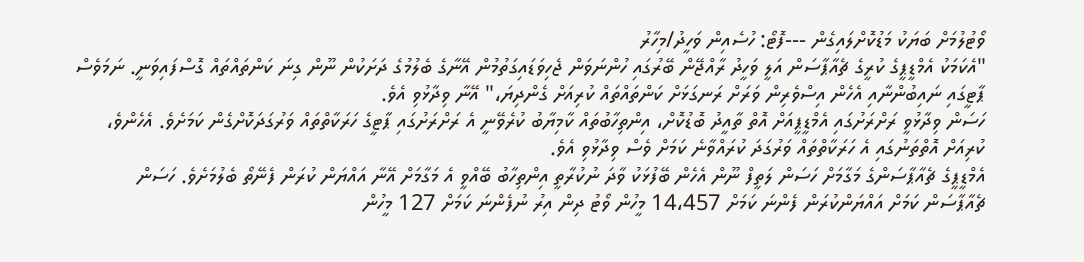ވޯޓުލުމަށް ބަޔަކު މަޑުކޮށްލައިގެން ---ފޮޓޯ: ހުސެއިން ވަހީދު/މިހާރު
"އެކަމަކު އެމްޑީޕީގެ ކުރީގެ ޗެއާޕާސަން އަލީ ވަހީދު ރާއްޖޭން ބޭރުގައި ހުންނަވަން ޖެހިވަޑައިގަތުމުން އޭނާގެ ބެލުމުގެ ދަށަކުން ނޫން ގިނަ ކަންތައްތައް ގޮސްފައިވަނީ. ނަމަވެސް ޕާޓީގައި ނައިބުންނާއި އެހެން އިސްވެރިން ވަރަށް ރަނގަޅަށް ކަންތައްތައް ކުރިއަށް ގެންދިޔަ،" އޭނާ ވިދާޅުވި އެވެ.
ހަސަން ވިދާޅުވީ ރަށްރަށުގައި އެމްޑީޕީއަށް އޮތް ތާއީދު ބޮޑުކޮށް، އިންތިހާބުތައް ކާމިޔާބު ކުރެވޭނީ އެ ރަށްރަށުގައި ޕާޓީގެ ހަރަކާތްތައް ވަރުގަދަކޮށްގެން ކަމަށެވެ. އެހެންވެ، ކުރިއަށް އޮތްތަނުގައި އެ ހަރަކާތްތައް ވަރުގަދަ ކުރައްވާނެ ކަމަށް ވެސް ވިދާޅުވި އެވެ.
އެމްޑީޕީގެ ޗެއާޕާސަންގެ މަގާމަށް ހަސަން ލަތީފް ނޫން އެހެން ބޭފުޅަކު ވާދަ ނުކުރާތީ އިންތިހާބު ބޭއްވީ އެ މަގާމަށް އޭނާ އައްޔަން ކުރަން ފެނޭތޯ ބެލުމަށެވެ. ހަސަން ޗެއާޕާސަން ކަމަށް އައްޔަންކުރަން ފެންނަ ކަމަށް 14،457 މީހުން ވޯޓު ދިން އިރު ނުފެންނަ ކަމަށް 127 މީހުން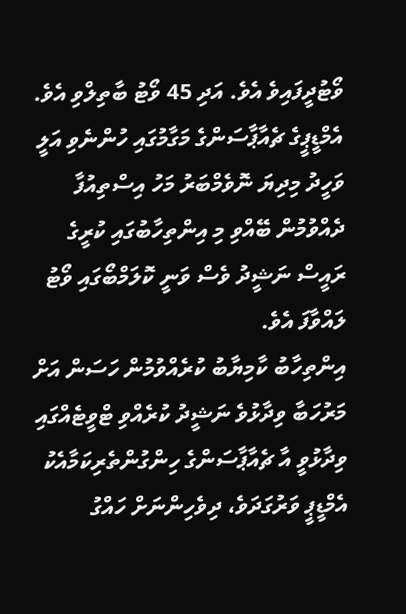ވޯޓުދީފައިވެ އެވެ. އަދި 45 ވޯޓު ބާތިލްވި އެވެ.
އެމްޑީޕީގެ ޗެއާޕާސަންގެ މަގާމުގައި ހުންނެވި އަލީ ވަހީދު މިދިޔަ ނޮވެމްބަރު މަހު އިސްތިއުފާ ދެއްވުމުން ބޭއްވި މި އިންތިހާބުގައި ކުރީގެ ރައީސް ނަޝީދު ވެސް ވަނީ ކޮލަމްބޯގައި ވޯޓު ލައްވާފަ އެވެ.
އިންތިހާބު ކާމިޔާބު ކުރެއްވުމުން ހަސަން އަށް މަރުހަބާ ވިދާޅުވެ ނަޝީދު ކުރެއްވި ޓްވީޓެއްގައި ވިދާޅުވީ އާ ޗެއާޕާސަންގެ ހިންގުންތެރިކަމާއެކު އެމްޑީޕީ ވަރުގަދަވެ، ދިވެހިންނަށް ހައްގު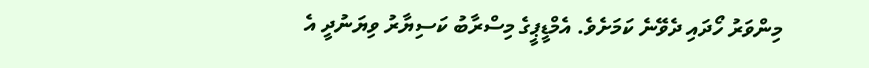މިންވަރު ހޯދައި ދެވޭނެ ކަމަށެވެ. އެމްޑީޕީގެ މިސްރާބު ކަސިޔާރު ވިޔަނުދީ އެ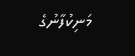މަނިކުފާނުގެ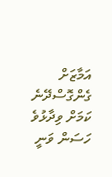އަމާޒަށް ގެންގޮސްދޭނެ ކަމަށް ވިދާޅުވެ ހަސަން ވަނީ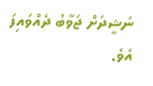ނަޝީދަށް ޖަވާބު ދެއްވައިފަ އެވެ.